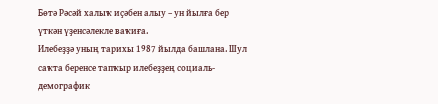Бөтә Рәсәй халыҡ иҫәбен алыу – ун йылға бер үткән үҙенсәлекле ваҡиға.
Илебеҙҙә уның тарихы 1987 йылда башлана. Шул саҡта беренсе тапҡыр илебеҙҙең социаль-демографик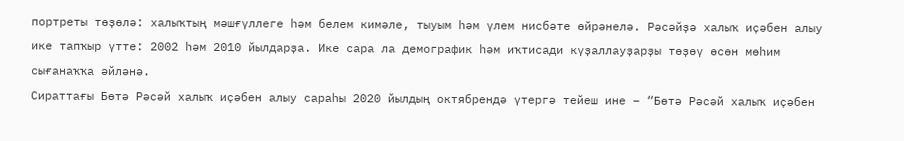портреты төҙөлә: халыҡтың мәшғүллеге һәм белем кимәле, тыуым һәм үлем нисбәте өйрәнелә. Рәсәйҙә халыҡ иҫәбен алыу ике тапҡыр үтте: 2002 һәм 2010 йылдарҙа. Ике сара ла демографик һәм иҡтисади күҙаллауҙарҙы төҙөү өсөн мөһим сығанаҡҡа әйләнә.
Сираттағы Бөтә Рәсәй халыҡ иҫәбен алыу сараһы 2020 йылдың октябрендә үтергә тейеш ине – “Бөтә Рәсәй халыҡ иҫәбен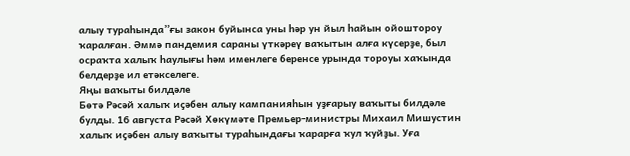алыу тураһында”ғы закон буйынса уны һәр ун йыл һайын ойоштороу ҡаралған. Әммә пандемия сараны үткәреү ваҡытын алға күсерҙе, был осраҡта халыҡ һаулығы һәм именлеге беренсе урында тороуы хаҡында белдерҙе ил етәкселеге.
Яңы ваҡыты билдәле
Бөтә Рәсәй халыҡ иҫәбен алыу кампанияһын уҙғарыу ваҡыты билдәле булды. 16 августа Рәсәй Хөкүмәте Премьер-министры Михаил Мишустин халыҡ иҫәбен алыу ваҡыты тураһындағы ҡарарға ҡул ҡуйҙы. Уға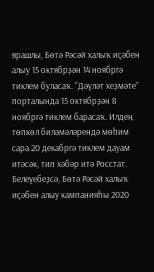ярашлы, Бөтә Рәсәй халыҡ иҫәбен алыу 15 октябрҙән 14 ноябргә тиклем буласаҡ. “Дәүләт хеҙмәте” порталында 15 октябрҙән 8 ноябргә тиклем барасаҡ. Илдең төпкөл биләмәләрендә мөһим сара 20 декабргә тиклем дауам итәсәк, тип хәбәр итә Росстат.
Белеүебеҙсә, Бөтә Рәсәй халыҡ иҫәбен алыу кампанияһы 2020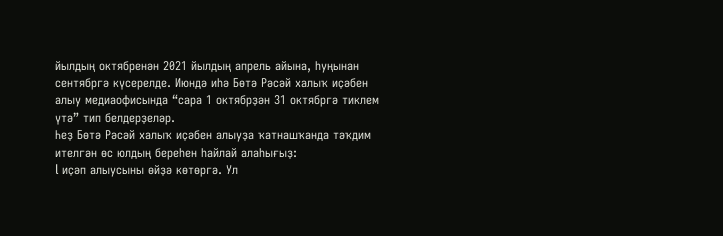йылдың октябренән 2021 йылдың апрель айына, һуңынан сентябргә күсерелде. Июндә иһә Бөтә Рәсәй халыҡ иҫәбен алыу медиаофисында “сара 1 октябрҙән 31 октябргә тиклем үтә” тип белдерҙеләр.
Һеҙ Бөтә Рәсәй халыҡ иҫәбен алыуҙа ҡатнашҡанда тәҡдим ителгән өс юлдың береһен һайлай алаһығыҙ:
l иҫәп алыусыны өйҙә көтөргә. Ул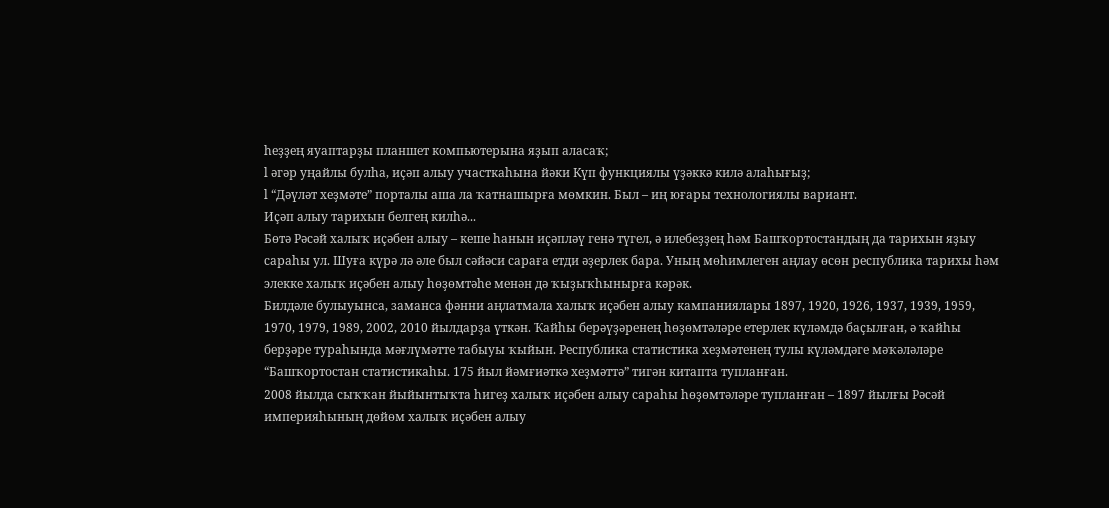һеҙҙең яуаптарҙы планшет компьютерына яҙып аласаҡ;
l әгәр уңайлы булһа, иҫәп алыу участкаһына йәки Күп функциялы үҙәккә килә алаһығыҙ;
l “Дәүләт хеҙмәте” порталы аша ла ҡатнашырға мөмкин. Был – иң юғары технологиялы вариант.
Иҫәп алыу тарихын белгең килһә...
Бөтә Рәсәй халыҡ иҫәбен алыу – кеше һанын иҫәпләү генә түгел, ә илебеҙҙең һәм Башҡортостандың да тарихын яҙыу сараһы ул. Шуға күрә лә әле был сәйәси сараға етди әҙерлек бара. Уның мөһимлеген аңлау өсөн республика тарихы һәм элекке халыҡ иҫәбен алыу һөҙөмтәһе менән дә ҡыҙыҡһынырға кәрәк.
Билдәле булыуынса, заманса фәнни аңлатмала халыҡ иҫәбен алыу кампаниялары 1897, 1920, 1926, 1937, 1939, 1959, 1970, 1979, 1989, 2002, 2010 йылдарҙа үткән. Ҡайһы берәүҙәренең һөҙөмтәләре етерлек күләмдә баҫылған, ә ҡайһы берҙәре тураһында мәғлүмәтте табыуы ҡыйын. Республика статистика хеҙмәтенең тулы күләмдәге мәҡәләләре “Башҡортостан статистикаһы. 175 йыл йәмғиәткә хеҙмәттә” тигән китапта тупланған.
2008 йылда сыҡҡан йыйынтыҡта һигеҙ халыҡ иҫәбен алыу сараһы һөҙөмтәләре тупланған – 1897 йылғы Рәсәй империяһының дөйөм халыҡ иҫәбен алыу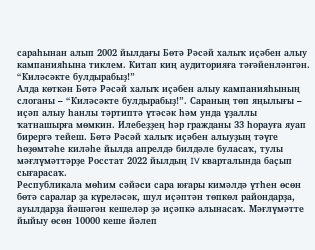сараһынан алып 2002 йылдағы Бөтә Рәсәй халыҡ иҫәбен алыу кампанияһына тиклем. Китап киң аудиторияға тәғәйенләнгән.
“Киләсәкте булдырабыҙ!”
Алда көткән Бөтә Рәсәй халыҡ иҫәбен алыу кампанияһының слоганы – “Киләсәкте булдырабыҙ!”. Сараның төп яңылығы – иҫәп алыу һанлы тәртиптә үтәсәк һәм унда үҙаллы ҡатнашырға мөмкин. Илебеҙҙең һәр гражданы 33 һорауға яуап бирергә тейеш. Бөтә Рәсәй халыҡ иҫәбен алыуҙың тәүге һөҙөмтәһе киләһе йылда апрелдә билдәле буласаҡ, тулы мәғлүмәттәрҙе Росстат 2022 йылдың IV кварталында баҫып сығарасаҡ.
Республикала мөһим сәйәси сара юғары кимәлдә үтһен өсөн бөтә саралар ҙа күреләсәк, шул иҫәптән төпкөл райондарҙа, ауылдарҙа йәшәгән кешеләр ҙә иҫәпкә алынасаҡ. Мәғлүмәтте йыйыу өсөн 10000 кеше йәлеп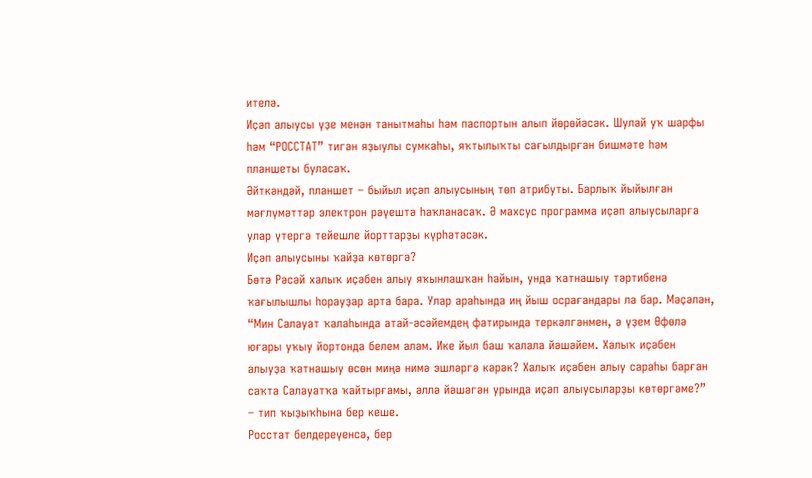ителә.
Иҫәп алыусы үҙе менән танытмаһы һәм паспортын алып йөрөйәсәк. Шулай уҡ шарфы һәм “РОССТАТ” тигән яҙыулы сумкаһы, яҡтылыҡты сағылдырған бишмәте һәм планшеты буласаҡ.
Әйткәндәй, планшет – быйыл иҫәп алыусының төп атрибуты. Барлыҡ йыйылған мәғлүмәттәр электрон рәүештә һаҡланасаҡ. Ә махсус программа иҫәп алыусыларға улар үтергә тейешле йорттарҙы күрһәтәсәк.
Иҫәп алыусыны ҡайҙа көтөргә?
Бөтә Рәсәй халыҡ иҫәбен алыу яҡынлашҡан һайын, унда ҡатнашыу тәртибенә ҡағылышлы һорауҙар арта бара. Улар араһында иң йыш осрағандары ла бар. Мәҫәлән, “Мин Салауат ҡалаһында атай-әсәйемдең фатирында теркәлгәнмен, ә үҙем Өфөлә юғары уҡыу йортонда белем алам. Ике йыл баш ҡалала йәшәйем. Халыҡ иҫәбен алыуҙа ҡатнашыу өсөн миңә нимә эшләргә кәрәк? Халыҡ иҫәбен алыу сараһы барған саҡта Салауатҡа ҡайтырғамы, әллә йәшәгән урында иҫәп алыусыларҙы көтөргәме?” – тип ҡыҙыҡһына бер кеше.
Росстат белдереүенсә, бер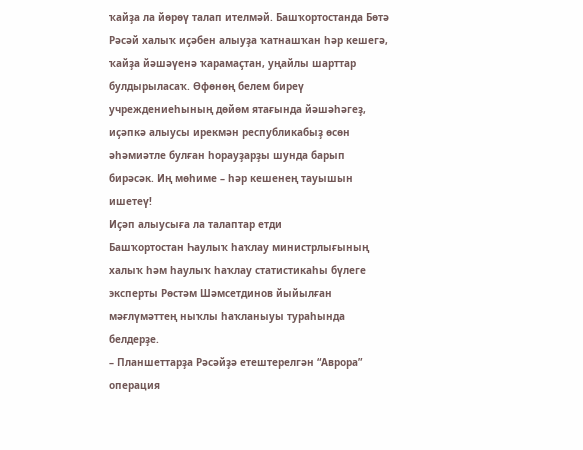ҡайҙа ла йөрөү талап ителмәй. Башҡортостанда Бөтә Рәсәй халыҡ иҫәбен алыуҙа ҡатнашҡан һәр кешегә, ҡайҙа йәшәүенә ҡарамаҫтан, уңайлы шарттар булдырыласаҡ. Өфөнөң белем биреү учреждениеһының дөйөм ятағында йәшәһәгеҙ, иҫәпкә алыусы ирекмән республикабыҙ өсөн әһәмиәтле булған һорауҙарҙы шунда барып бирәсәк. Иң мөһиме – һәр кешенең тауышын ишетеү!
Иҫәп алыусыға ла талаптар етди
Башҡортостан Һаулыҡ һаҡлау министрлығының халыҡ һәм һаулыҡ һаҡлау статистикаһы бүлеге эксперты Рөстәм Шәмсетдинов йыйылған мәғлүмәттең ныҡлы һаҡланыуы тураһында белдерҙе.
– Планшеттарҙа Рәсәйҙә етештерелгән “Аврора” операция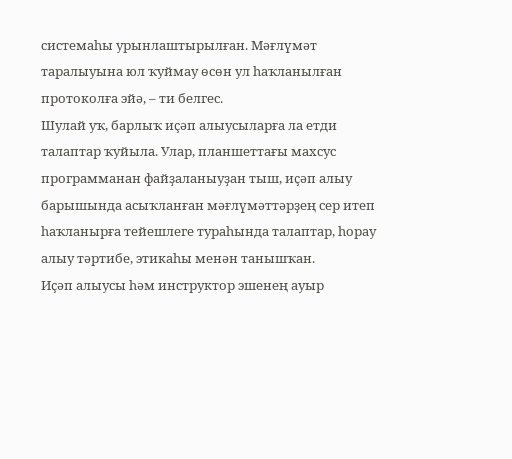системаһы урынлаштырылған. Мәғлүмәт таралыуына юл ҡуймау өсөн ул һаҡланылған протоколға эйә, – ти белгес.
Шулай уҡ, барлыҡ иҫәп алыусыларға ла етди талаптар ҡуйыла. Улар, планшеттағы махсус программанан файҙаланыуҙан тыш, иҫәп алыу барышында асыҡланған мәғлүмәттәрҙең сер итеп һаҡланырға тейешлеге тураһында талаптар, һорау алыу тәртибе, этикаһы менән танышҡан.
Иҫәп алыусы һәм инструктор эшенең ауыр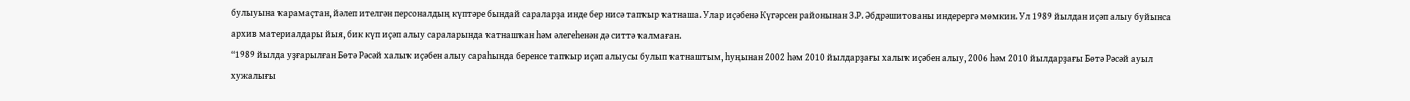булыуына ҡарамаҫтан, йәлеп ителгән персоналдың күптәре бындай сараларҙа инде бер нисә тапҡыр ҡатнаша. Улар иҫәбенә Күгәрсен районынан З.Р. Әбдрәшитованы индерергә мөмкин. Ул 1989 йылдан иҫәп алыу буйынса архив материалдары йыя, бик күп иҫәп алыу сараларында ҡатнашҡан һәм әлегеһенән дә ситтә ҡалмаған.
“1989 йылда уҙғарылған Бөтә Рәсәй халыҡ иҫәбен алыу сараһында беренсе тапҡыр иҫәп алыусы булып ҡатнаштым, һуңынан 2002 һәм 2010 йылдарҙағы халыҡ иҫәбен алыу, 2006 һәм 2010 йылдарҙағы Бөтә Рәсәй ауыл хужалығы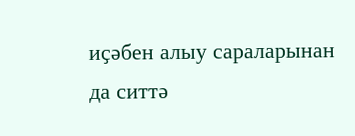иҫәбен алыу сараларынан да ситтә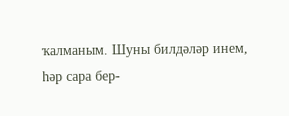ҡалманым. Шуны билдәләр инем, һәр сара бер-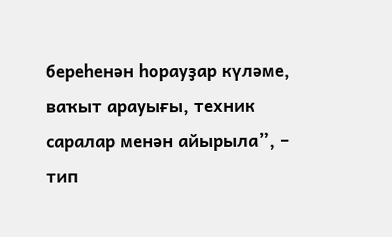береһенән һорауҙар күләме, ваҡыт арауығы, техник саралар менән айырыла”, – тип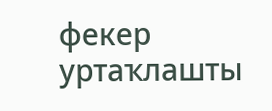фекер уртаҡлашты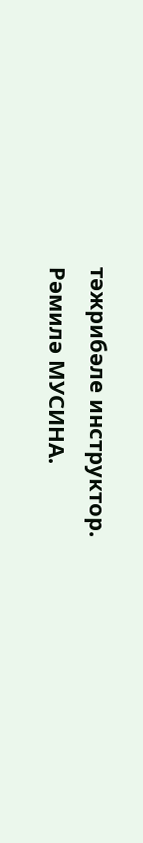тәжрибәле инструктор.
Рәмилә МУСИНА.